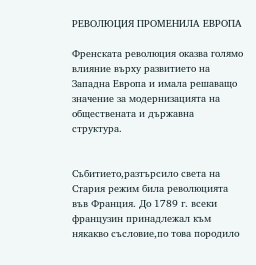РЕВОЛЮЦИЯ ПРОМЕНИЛА ЕВРОПА

Френската революция оказва голямо влияние върху развитието на Западна Европа и имала решаващо значение за модернизацията на обществената и държавна структура.


Събитието,разтърсило света на Стария режим била революцията във Франция. До 1789 г. всеки французин принадлежал към някакво съсловие,по това породило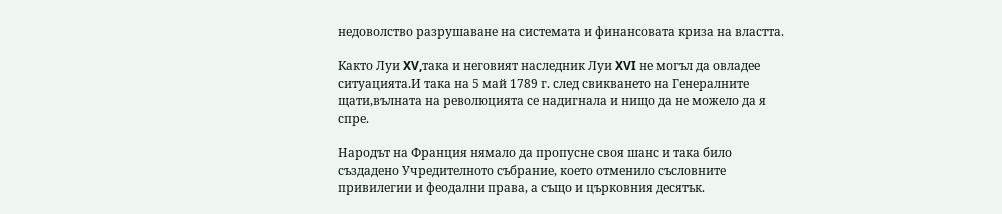недоволство разрушаване на системата и финансовата криза на властта.

Както Луи XV,така и неговият наследник Луи XVI не могъл да овладее ситуацията.И така на 5 май 1789 г. след свикването на Генералните щати,вълната на революцията се надигнала и нищо да не можело да я спре.

Народът на Франция нямало да пропусне своя шанс и така било създадено Учредителното събрание, което отменило съсловните привилегии и феодални права, а също и църковния десятък.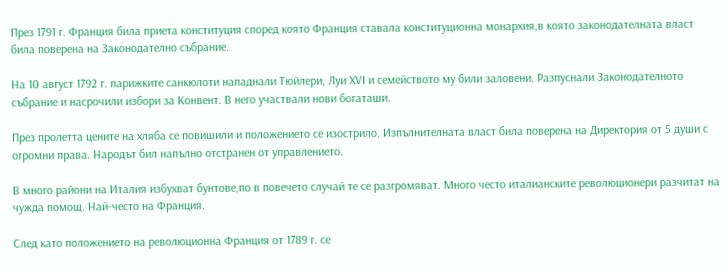През 1791 г. Франция била приета конституция според която Франция ставала конституционна монархия,в която законодателната власт била поверена на Законодателно събрание.

На 10 август 1792 г. парижките санкюлоти нападнали Тюйлери, Луи XVI и семейството му били заловени. Разпуснали Законодателното събрание и насрочили избори за Конвент. В него участвали нови богаташи.

През пролетта цените на хляба се повишили и положението се изострило. Изпълнителната власт била поверена на Директория от 5 души с огромни права. Народът бил напълно отстранен от управлението.

В много райони на Италия избухват бунтове,по в повечето случай те се разгромяват. Много често италианските революционери разчитат на чужда помощ. Най-често на Франция.

След като положението на революционна Франция от 1789 г. се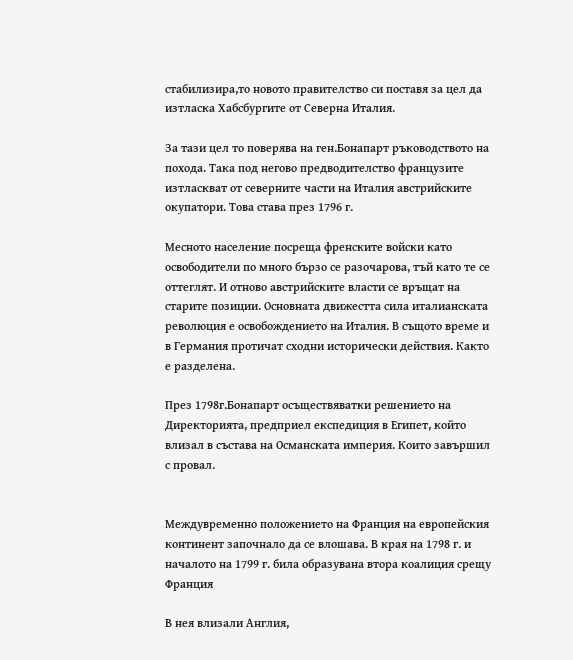стабилизира,то новото правителство си поставя за цел да изтласка Хабсбургите от Северна Италия.

За тази цел то поверява на ген.Бонапарт ръководството на похода. Така под негово предводителство французите изтласкват от северните части на Италия австрийските окупатори. Това става през 1796 г.

Месното население посреща френските войски като освободители по много бързо се разочарова, тъй като те се оттеглят. И отново австрийските власти се връщат на старите позиции. Основната движестта сила италианската революция е освобождението на Италия. В същото време и в Германия протичат сходни исторически действия. Както е разделена.

През 1798г.Бонапарт осъществяватки решението на Директорията, предприел експедиция в Египет, който влизал в състава на Османската империя. Които завършил с провал.


Междувременно положението на Франция на европейския континент започнало да се влошава. В края на 1798 г. и началото на 1799 г. била образувана втора коалиция срещу Франция

В нея влизали Англия,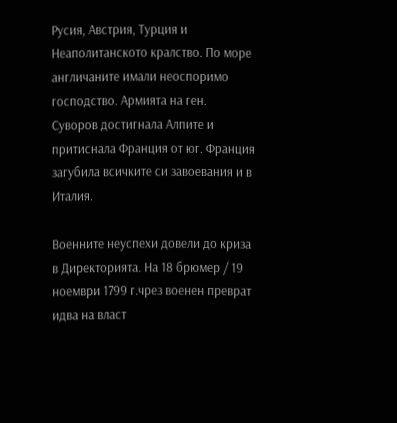Русия, Австрия, Турция и Неаполитанското кралство. По море англичаните имали неоспоримо господство. Армията на ген. Суворов достигнала Алпите и притиснала Франция от юг. Франция загубила всичките си завоевания и в Италия.

Военните неуспехи довели до криза в Директорията. На 18 брюмер / 19 ноември 1799 г.чрез военен преврат идва на власт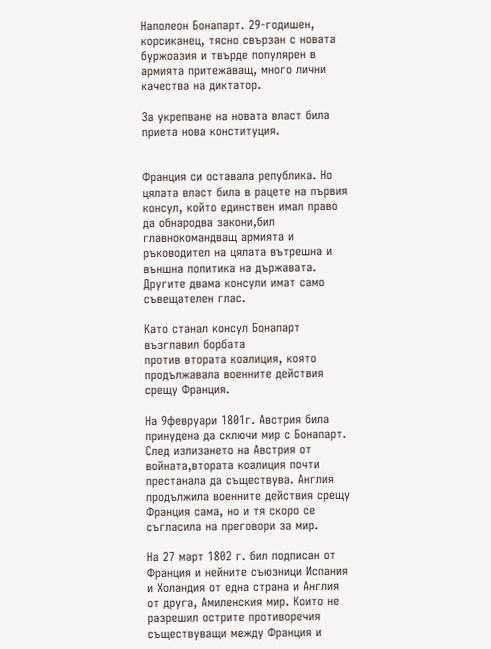Наполеон Бонапарт. 29-годишен, корсиканец, тясно свързан с новата буржоазия и твърде популярен в армията притежаващ, много лични качества на диктатор.

За укрепване на новата власт била приета нова конституция.


Франция си оставала република. Но цялата власт била в рацете на първия консул, който единствен имал право да обнародва закони,бил главнокомандващ армията и ръководител на цялата вътрешна и външна политика на държавата. Другите двама консули имат само съвещателен глас.

Като станал консул Бонапарт възглавил борбата
против втората коалиция, която продължавала военните действия срещу Франция.

На 9февруари 1801г. Австрия била принудена да сключи мир с Бонапарт. След излизането на Австрия от войната,втората коалиция почти престанала да съществува. Англия продължила военните действия срещу Франция сама, но и тя скоро се съгласила на преговори за мир.

На 27 март 1802 г. бил подписан от Франция и нейните съюзници Испания и Холандия от една страна и Англия от друга, Амиленския мир. Които не разрешил острите противоречия съществуващи между Франция и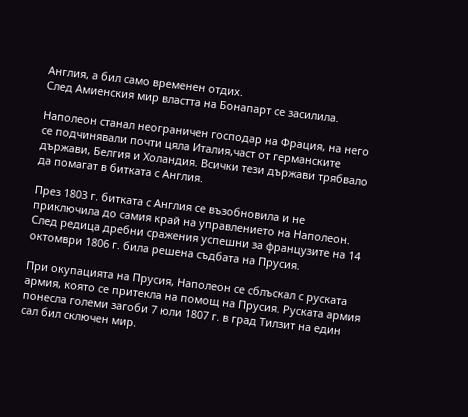Англия, а бил само временен отдих.
След Амиенския мир властта на Бонапарт се засилила.

Наполеон станал неограничен господар на Фрация, на него се подчинявали почти цяла Италия,част от германските държави, Белгия и Холандия. Всички тези държави трябвало да помагат в битката с Англия.

През 1803 г. битката с Англия се възобновила и не приключила до самия край на управлението на Наполеон. След редица дребни сражения успешни за французите на 14 октомври 1806 г. била решена съдбата на Прусия.

При окупацията на Прусия, Наполеон се сблъскал с руската армия, която се притекла на помощ на Прусия. Руската армия понесла големи загоби 7 юли 1807 г. в град Тилзит на един сал бил сключен мир.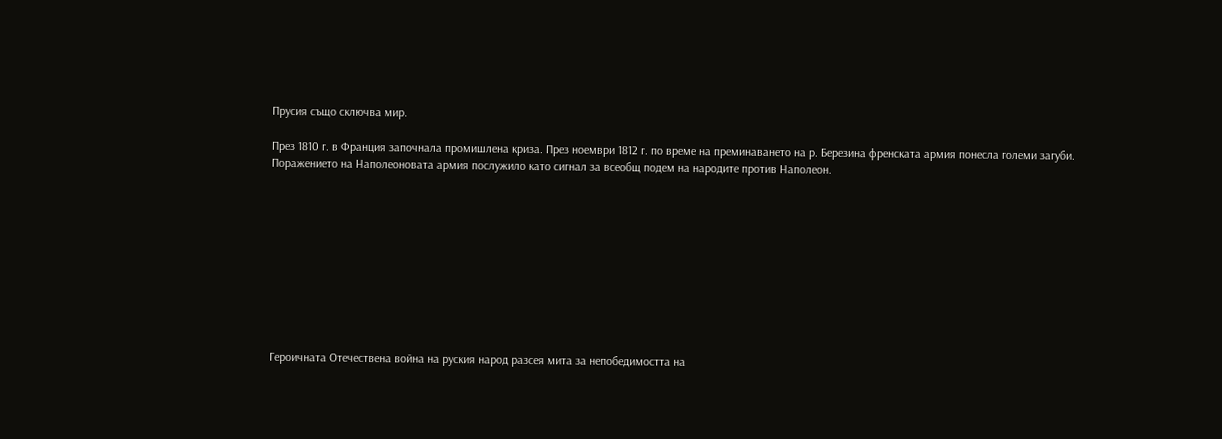Прусия също сключва мир.

През 1810 г. в Франция започнала промишлена криза. През ноември 1812 г. по време на преминаването на р. Березина френската армия понесла големи загуби. Поражението на Наполеоновата армия послужило като сигнал за всеобщ подем на народите против Наполеон.










Героичната Отечествена война на руския народ разсея мита за непобедимостта на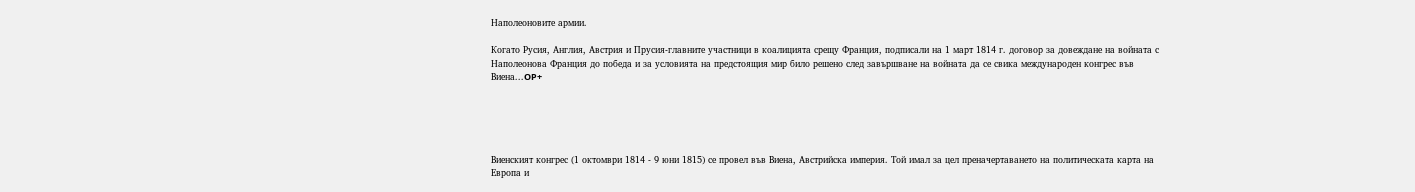Наполеоновите армии.

Когато Русия, Англия, Австрия и Прусия-главните участници в коалицията срещу Франция, подписали на 1 март 1814 г. договор за довеждане на войната с Наполеонова Франция до победа и за условията на предстоящия мир било решено след завършване на войната да се свика международен конгрес във Виена...OP+





Виенският конгрес (1 октомври 1814 - 9 юни 1815) се провел във Виена, Австрийска империя. Той имал за цел преначертаването на политическата карта на Европа и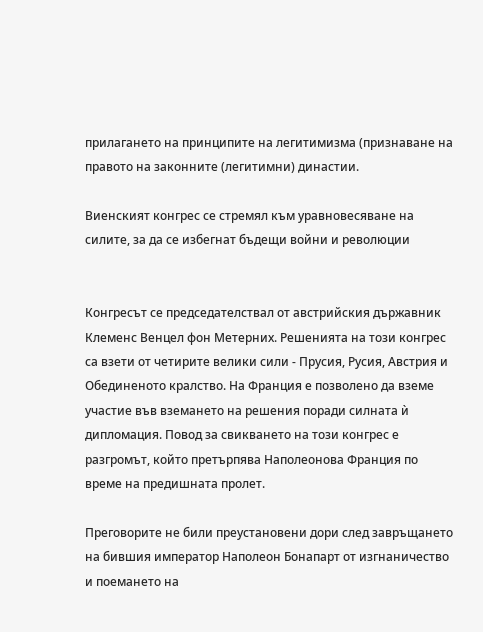прилагането на принципите на легитимизма (признаване на правото на законните (легитимни) династии.

Виенският конгрес се стремял към уравновесяване на силите, за да се избегнат бъдещи войни и революции


Конгресът се председателствал от австрийския държавник Клеменс Венцел фон Метерних. Решенията на този конгрес са взети от четирите велики сили - Прусия, Русия, Австрия и Обединеното кралство. На Франция е позволено да вземе участие във вземането на решения поради силната ѝ дипломация. Повод за свикването на този конгрес е разгромът, който претърпява Наполеонова Франция по време на предишната пролет.

Преговорите не били преустановени дори след завръщането на бившия император Наполеон Бонапарт от изгнаничество и поемането на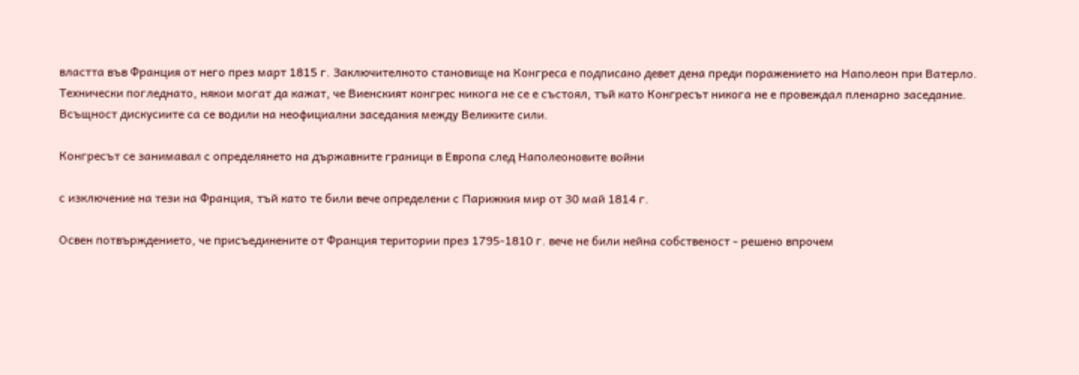властта във Франция от него през март 1815 г. Заключителното становище на Конгреса е подписано девет дена преди поражението на Наполеон при Ватерло. Технически погледнато, някои могат да кажат, че Виенският конгрес никога не се е състоял, тъй като Конгресът никога не е провеждал пленарно заседание. Всъщност дискусиите са се водили на неофициални заседания между Великите сили.

Конгресът се занимавал с определянето на държавните граници в Европа след Наполеоновите войни

с изключение на тези на Франция, тъй като те били вече определени с Парижкия мир от 30 май 1814 г.

Освен потвърждението, че присъединените от Франция територии през 1795-1810 г. вече не били нейна собственост - решено впрочем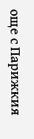още с Парижкия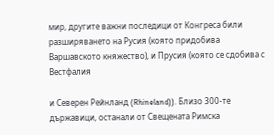мир, другите важни последици от Конгреса били разширяването на Русия (която придобива Варшавското княжество), и Прусия (която се сдобива с Вестфалия

и Северен Рейнланд (Rhineland)). Близо 300-те държавици, останали от Свещената Римска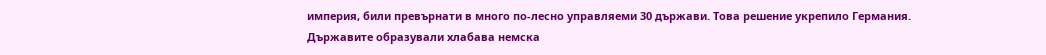империя, били превърнати в много по-лесно управляеми 30 държави. Това решение укрепило Германия. Държавите образували хлабава немска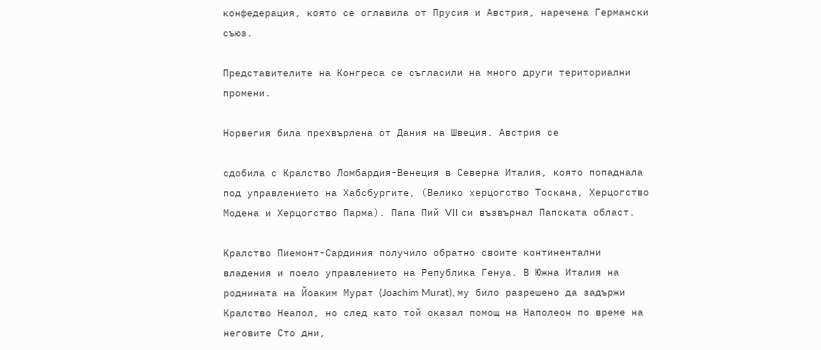конфедерация, която се оглавила от Прусия и Австрия, наречена Германски съюз.

Представителите на Конгреса се съгласили на много други териториални промени.

Норвегия била прехвърлена от Дания на Швеция. Австрия се

сдобила с Кралство Ломбардия-Венеция в Северна Италия, която попаднала под управлението на Хабсбургите, (Велико херцогство Тоскана, Херцогство Модена и Херцогство Парма). Папа Пий VII си възвърнал Папската област.

Кралство Пиемонт-Сардиния получило обратно своите континентални владения и поело управлението на Република Генуа. В Южна Италия на роднината на Йоаким Мурат (Joachim Murat), му било разрешено да задържи Кралство Неапол, но след като той оказал помощ на Наполеон по време на неговите Сто дни,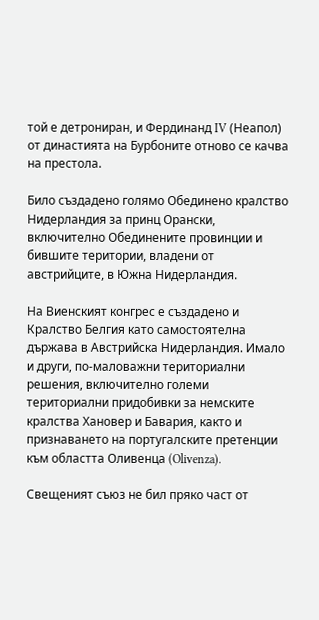той е детрониран, и Фердинанд IV (Неапол) от династията на Бурбоните отново се качва на престола.

Било създадено голямо Обединено кралство Нидерландия за принц Орански, включително Обединените провинции и бившите територии, владени от австрийците, в Южна Нидерландия.

На Виенският конгрес е създадено и Кралство Белгия като самостоятелна държава в Австрийска Нидерландия. Имало и други, по-маловажни териториални решения, включително големи териториални придобивки за немските кралства Хановер и Бавария, както и признаването на португалските претенции към областта Оливенца (Olivenza).

Свещеният съюз не бил пряко част от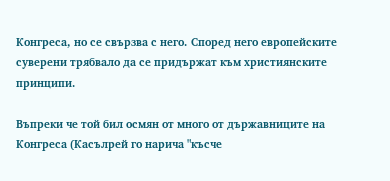Конгреса, но се свързва с него. Според него европейските суверени трябвало да се придържат към християнските принципи.

Въпреки че той бил осмян от много от държавниците на Конгреса (Касълрей го нарича "късче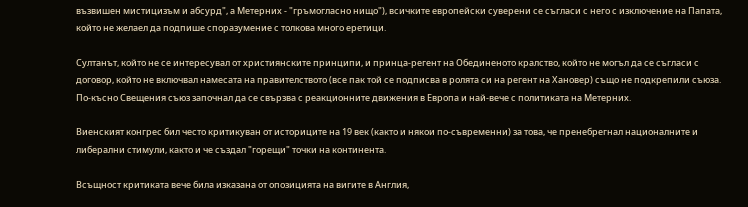възвишен мистицизъм и абсурд", а Метерних - "гръмогласно нищо"), всичките европейски суверени се съгласи с него с изключение на Папата, който не желаел да подпише споразумение с толкова много еретици.

Султанът, който не се интересувал от християнските принципи, и принца-регент на Обединеното кралство, който не могъл да се съгласи с договор, който не включвал намесата на правителството (все пак той се подписва в ролята си на регент на Хановер) също не подкрепили съюза. По-късно Свещения съюз започнал да се свързва с реакционните движения в Европа и най-вече с политиката на Метерних.

Виенският конгрес бил често критикуван от историците на 19 век (както и някои по-съвременни) за това, че пренебрегнал националните и либерални стимули, както и че създал "горещи" точки на континента.

Всъщност критиката вече била изказана от опозицията на вигите в Англия,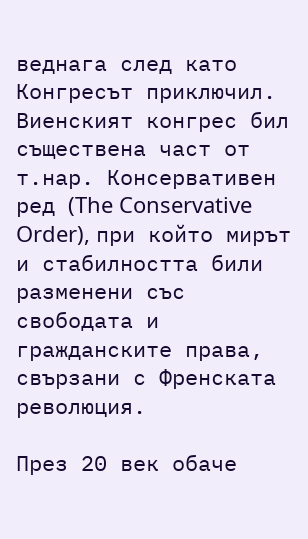веднага след като Конгресът приключил. Виенският конгрес бил съществена част от т.нар. Консервативен ред (The Conservative Order), при който мирът и стабилността били разменени със свободата и гражданските права, свързани с Френската революция.

През 20 век обаче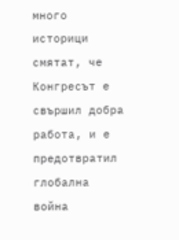много историци смятат, че Конгресът е свършил добра работа, и е предотвратил глобална война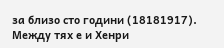за близо сто години (18181917). Между тях е и Хенри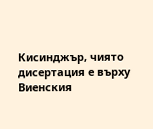Кисинджър, чиято дисертация е върху Виенския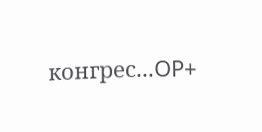конгрес...OP+